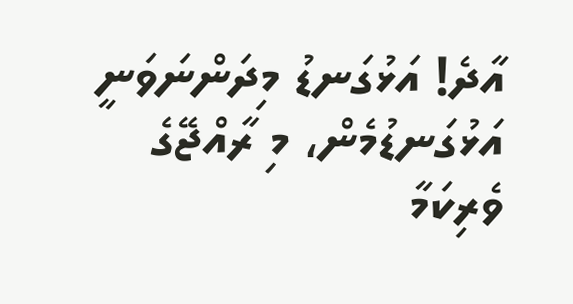އާދެ! އަޅުގަނޑު މިދަންނަވަނީ އަޅުގަނޑުމެން، މި ރާއްޖޭގެ ވެރިކަމާ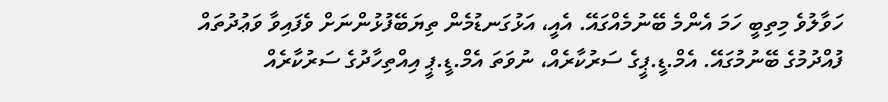ހަވާލުވެ މިތިބީ ހަމަ އެންމެ ބޭނުމެއްގައޭ. އެއީ، އަޅުގަނޑުމެން ތިޔަބޭފުޅުންނަށް ވެފައިވާ ވަޢުދުތައް ފުއްދުމުގެ ބޭނުމުގައޭ. އެމް.ޑީ.ޕީގެ ސަރުކާރެއް، ނުވަތަ އެމް.ޑީ.ޕީ އިއްތިހާދުގެ ސަރުކާރެއް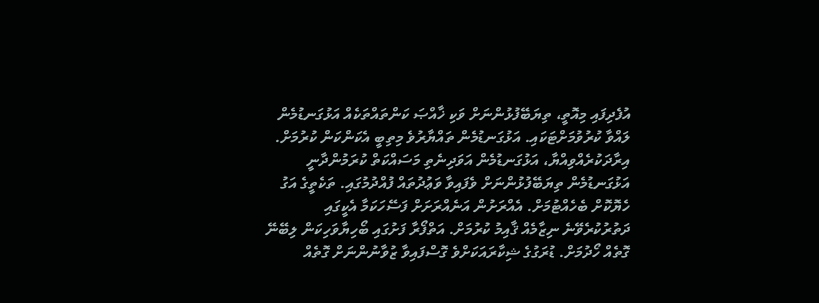އުފެދިފައި މިއޮތީ، ތިޔަބޭފުޅުންނަށް ވަކި ޚާއްޞަ ކަންތައްތަކެއް އަޅުގަނޑުމެން ލައްވާ ކުރުވުމަށްޓަކައި. އަޅުގަނޑުމެން ތައްޔާރުވެ މިތިބީ އެކަންކަން ކުރުމަށް. އިރާދަކުރެއްވިއްޔާ، އަޅުގަނޑުމެން އަވަދިނެތި މަސައްކަތް ކުރަމުންދާނީ އަޅުގަނޑުމެން ތިޔަބޭފުޅުންނަށް ވެފައިވާ ވަޢުދުތައް ފުއްދުމުގައި. ތަކެތީގެ އަގު ހެޔޮކޮށް ބެހެއްޓުމަށް. އެއްރަށުން އަނެއްރަށަށް ފަސޭހަކަމާ އެކީގައި ދަތުރުކުރެވޭނެ ނިޒާމެއް ޤާއިމު ކުރުމަށް. އަތްފޯރާ ފަށުގައި ބޯހިޔާވަހިކަން ލިބޭނޭ ގޮތެއް ހޯދުމަށް. ޑުރަގުގެ ޝިކާރައަކަށްވެ ގޮސްފައިވާ ޒުވާނުންނަށް ގޮތެއް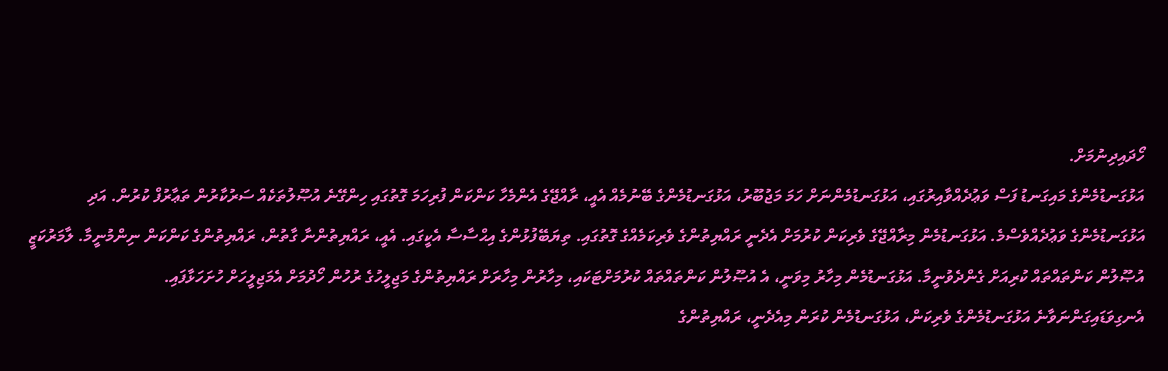ހޯދައިދިނުމަށް.
އަޅުގަނޑުމެންގެ މައިގަނޑު ފަސް ވަޢުދެއްވާއިރުގައި، އަޅުގަނޑުމެންނަށް ހަމަ މަޖުބޫރު، އަޅުގަނޑުމެންގެ ބޭނުމެއް އެއީ، ރާއްޖޭގެ އެންމެހާ ކަންކަން ފުރިހަމަ ގޮތުގައި ހިންގޭނެ އުޞޫލުތަކެއް ސަރުކާރުން ތަޢާރުފް ކުރުން. އަދި އަޅުގަނޑުމެންގެ ވަޢުދެއްވެސްމެ. އަޅުގަނޑުމެން މިރާއްޖޭގެ ވެރިކަން ކުރުމަށް އެދެނީ ރައްޔިތުންގެ ވެރިކަމެއްގެ ގޮތުގައި. ތިޔަބޭފުޅުންގެ އިޙްސާސާ އެކީގައި. އެއީ، ރައްޔިތުންނާ ގާތުން، ރައްޔިތުންގެ ކަންކަން ނިންމުނީމާ. ލާމަރުކަޒީ އުޞޫލުން ކަންތައްތައް ކުރިއަށް ގެންދެވުނީމާ. އަޅުގަނޑުމެން މިހާރު މިވަނީ، އެ އުޞޫލުން ކަންތައްތައް ކުރުމަށްޓަކައި، މިހާރުން މިހާރަށް ރައްޔިތުންގެ މަޖިލީހުގެ ރުހުން ހޯދުމަށް އެމަޖިލީހަށް ހުށަހަޅާފައި.
އެނގިވަޑައިގަންނަވާނެ އަޅުގަނޑުމެންގެ ވެރިކަން، އަޅުގަނޑުމެން ކުރަން މިއެދެނީ، ރައްޔިތުންގެ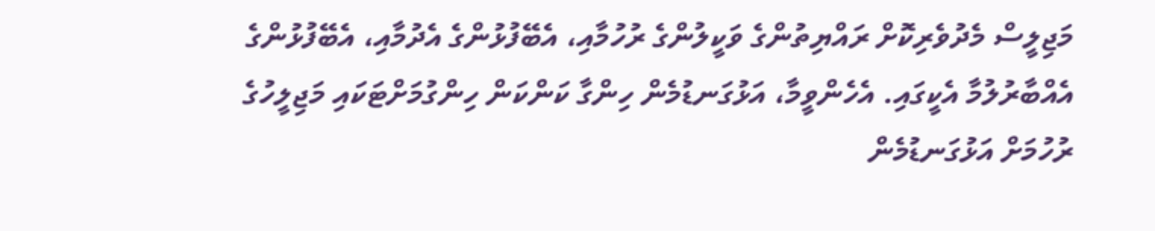މަޖިލީސް މެދުވެރިކޮށް ރައްޔިތުންގެ ވަކީލުންގެ ރުހުމާއި، އެބޭފުޅުންގެ އެދުމާއި، އެބޭފުޅުންގެ އެއްބާރުލުމާ އެކީގައި. އެހެންވީމާ، އަޅުގަނޑުމެން ހިންގާ ކަންކަން ހިންގުމަށްޓަކައި މަޖިލީހުގެ ރުހުމަށް އަޅުގަނޑުމެން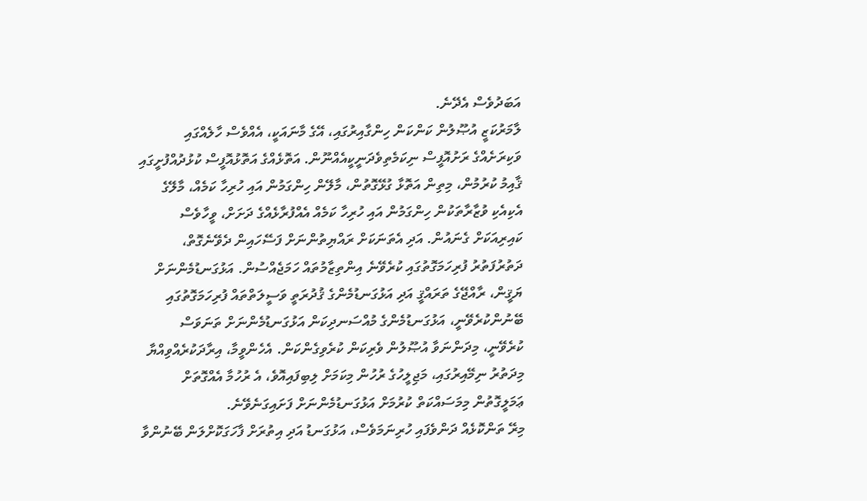އަބަދުވެސް އެދޭނެ.
ލާމަރުކަޒީ އުޞޫލުން ކަންކަން ހިންގާއިރުގައި، އޭގެ މާނައަކީ، އެއްވެސް ހާލެއްގައި ވަކިރަށެއްގެ ރަށުއޮފީސް ނިކަމެތިވެދަނީކީއެއްނޫން. އަތޮޅެއްގެ އަތޮޅުއޮފީސް ކުޅުދުއްފުށީގައި ޤާއިމު ކުރުމުން، މިތިން އަތޮޅާ ގުޅޭގޮތުން، މާލޭން ހިންގަމުން އައި ހުރިހާ ކަމެއް، މާލޭގެ އެކިއެކި ވުޒާރާތަކުން ހިންގަމުން އައި ހުރިހާ ކަމެއް އެއްފުރާޅެއްގެ ދަށަށް، ވީހާވެސް ކައިރިއަކަށް ގެނައުން. އަދި އެތަނަކަށް ރައްޔިތުންނަށް ފަސޭހައިން ދެވޭނެގޮތް، ދަތުރުފަތުރު ފުރިހަމަގޮތުގައި ކުރެވޭނެ އިންތިޒާމުތައް ހަމަޖެއްސުން. އަޅުގަނޑުމެންނަށް ޔަޤީން، ރާއްޖޭގެ ތަރައްޤީ އަދި އަޅުގަނޑުމެންގެ ޤުދުރަތީ ވަސީލަތްތައް ފުރިހަމަގޮތުގައި ބޭނުންކުރެވޭނީ، އަޅުގަނޑުމެންގެ މުއްސަނދިކަން އަޅުގަނޑުމެންނަށް ތަނަވަސް ކުރެވޭނީ، މިދަންނަވާ އުޞޫލުން ވެރިކަން ކުރެވިގެންކަން. އެހެންވީމާ، އިރާދަކުރެއްވިއްޔާ މިދަތުރު ނިމޭއިރުގައި، މަޖިލީހުގެ ރުހުން މިކަމަށް ލިބިފައިއޮވެ، އެ ރުހުމާ އެއްގޮތަށް ޢަމަލީގޮތުން މިމަސައްކަތް ކުރުމަށް އަޅުގަނޑުމެންނަށް ފަށައިގަނެވޭނެ.
މިރޭ ތަންކޮޅެއް ދަންވެފައި ހުރިނަމަވެސް، އަޅުގަނޑު އަދި އިތުރަށް ފާހަގަކޮށްލަން ބޭނުންވާ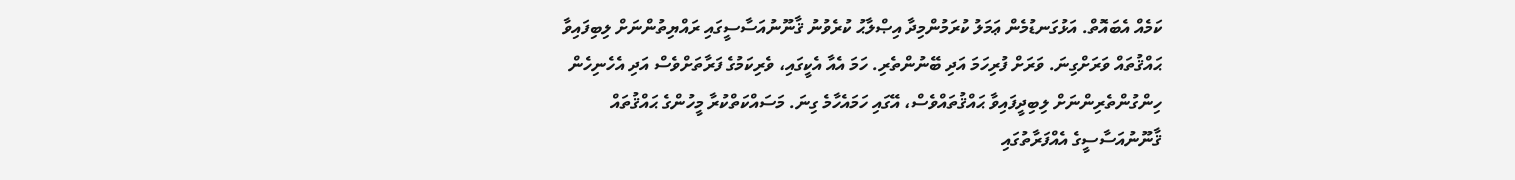ކަމެއް އެބައޮތް. އަޅުގަނޑުމެން ޢަމަލު ކުރަމުންމިދާ އިޞްލާޙު ކުރެވުނު ޤާނޫނުއަސާސީގައި ރައްޔިތުންނަށް ލިބިފައިވާ ޙައްޤުތައް ވަރަށްގިނަ. ވަރަށް ފުރިހަމަ އަދި ބޭނުންތެރި. ހަމަ އެއާ އެކީގައި، ވެރިކަމުގެ ފަރާތަށްވެސް އަދި އެހެނިހެން ހިންގުންތެރިންނަށް ލިބިދީފައިވާ ޙައްޤުތައްވެސް، އޭގައި ހަމައެހާމެ ގިނަ. މަސައްކަތްކުރާ މީހުންގެ ޙައްޤުތައް ޤާނޫނުއަސާސީގެ އެއްފަރާތުގައި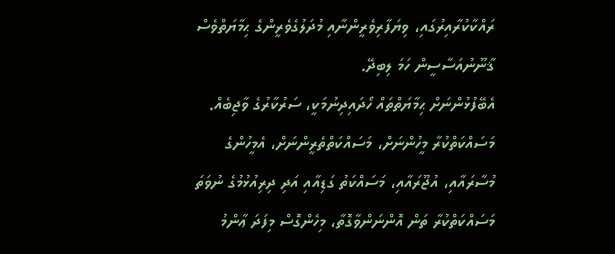ރައްކާކުރާއިރުގައި، ވިޔަފާރިވެރީންނާއި މުދަލުގެވެރީންގެ ޙިމާޔަތްވެސް ޤާނޫނުއަސާސީން ހަމަ ލިބިދޭ.
އެބޭފުޅުންނަށް ޙިމާޔަތްތައް ހޯދައިދިނުމަކީ، ސަރުކާރުގެ ވާޖިބެއް. މަސައްކަތްކުރާ މީހުންނަށް، މަސައްކަތްތެރީންނަށް، އެމީހުންގެ މުސާރައާއި، އުޖޫރައާއި، މަސައްކަތު ގަޑިއާއި އަދި ދިރިއުޅުމުގެ ނުވަތަ މަސައްކަތްކުރާ ތަން އޮންނަންވާގޮތާ، މިހެންގޮސް މިފަދަ ޢާންމު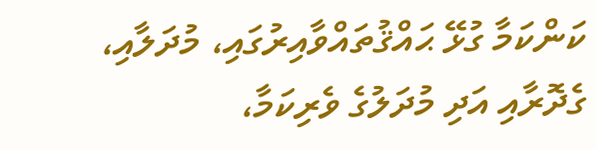ކަންކަމާ ގުޅޭ ޙައްޤުތައްވާއިރުގައި، މުދަލާއި، ގެދޮރާއި އަދި މުދަލުގެ ވެރިކަމާ،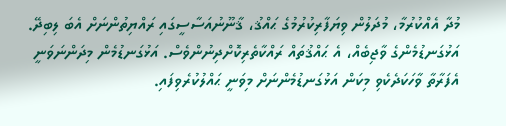މުދާ އެއްކުރުމާ، މުދަލުން ވިޔަފާރިކުރުމުގެ ޙައްޤު، ޤާނޫނުއަސާސީގައި ރައްޔިތުންނަށް އެބަ ލިބިދޭ. އަޅުގަނޑުމެންގެ ވާޖިބެއް، އެ ޙައްޤުތައް ރައްކާތެރިކޮށްދިނުންވެސް. އަޅުގަނޑުމެން މިދަންނަވަނީ އެފަރާތާ ވާހަކަދެކެވި މިކަން އަޅުގަނޑުމެންނަށް މިވަނީ ޙައްލުކުރެވިފައި.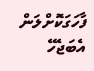ފާހަގަކޮށްލަން އެބަޖެހޭ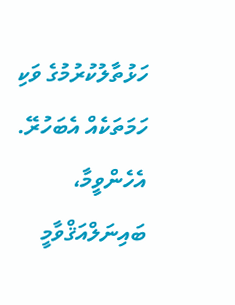ހަޅުތާލުކުރުމުގެ ވަކި ހަމަތަކެއް އެބަހުރޭ. އެހެންވީމާ، ބައިނަލްއަޤްވާމީ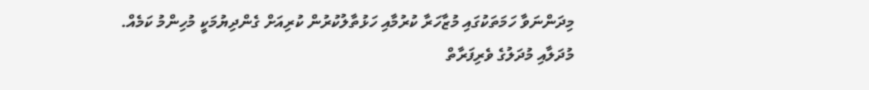މިދަންނަވާ ހަމަތަކުގައި މުޒާހަރާ ކުރުމާއި ހަޅުތާލުކުރުން ކުރިއަށް ގެންދިޔުމަކީ މުހިންމު ކަމެއް. މުދަލާއި މުދަލުގެ ވެރިފަރާތް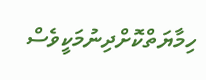ހިމާޔަތްކޮށްދިނުމަކީވެސް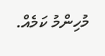މުހިންމު ކަމެއް.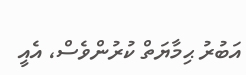އަބުރު ޙިމާޔަތް ކުރުންވެސް، އެއީ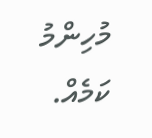މުހިންމު ކަމެއް.